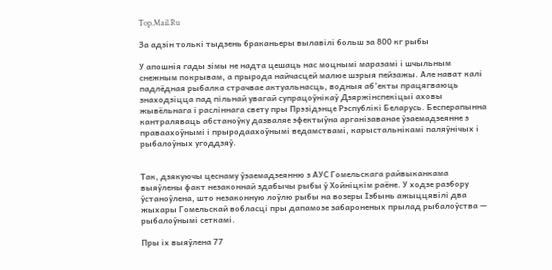Top.Mail.Ru

За адзін толькі тыдзень браканьеры вылавілі больш за 800 кг рыбы

У апошнія гады зімы не надта цешаць нас моцнымі маразамі і шчыльным снежным покрывам, а прырода найчасцей малюе шэрыя пейзажы. Але нават калі падлёдная рыбалка страчвае актуальнасць, водныя аб’екты працягваюць знаходзіцца пад пільнай увагай супрацоўнікаў Дзяржінспекіцыі аховы жывёльнага і расліннага свету пры Прэзідэнце Рэспублікі Беларусь. Бесперапынна кантраляваць абстаноўку дазваляе эфектыўна арганізаванае ўзаемадзеянне з праваахоўнымі і прыродаахоўнымі ведамствамі, карыстальнікамі паляўнічых і рыбалоўных угоддзяў.


Так, дзякуючы цеснаму ўзаемадзеянню з АУС Гомельскага райвыканкама выяўлены факт незаконнай здабычы рыбы ў Хойніцкім раёне. У ходзе разбору ўстаноўлена, што незаконную лоўлю рыбы на возеры Ізбынь ажыццявілі два жыхары Гомельскай вобласці пры дапамозе забароненых прылад рыбалоўства — рыбалоўнымі сеткамі.

Пры іх выяўлена 77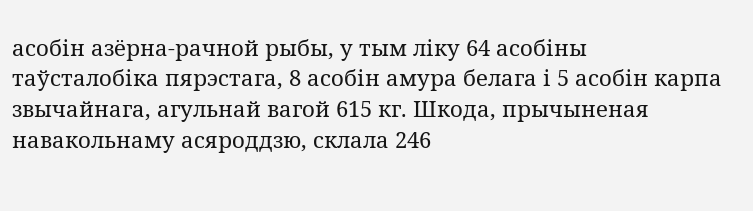асобін азёрна-рачной рыбы, у тым ліку 64 асобіны таўсталобіка пярэстага, 8 асобін амура белага і 5 асобін карпа звычайнага, агульнай вагой 615 кг. Шкода, прычыненая навакольнаму асяроддзю, склала 246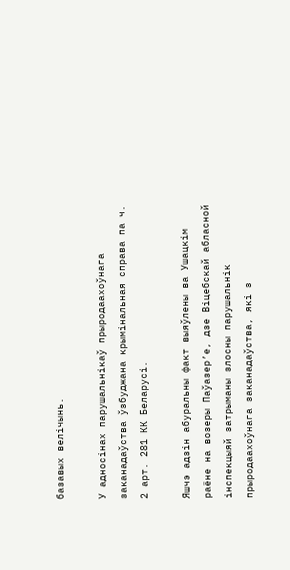базавых велічынь.

У адносінах парушальнікаў прыродаахоўнага заканадаўства ўзбуджана крымінальная справа па ч. 2 арт. 281 КК Беларусі.

Яшчэ адзін абуральны факт выяўлены ва Ушацкім раёне на возеры Паўазер’е, дзе Віцебскай абласной інспекцыяй затрыманы злосны парушальнік прыродаахоўнага заканадаўства, які з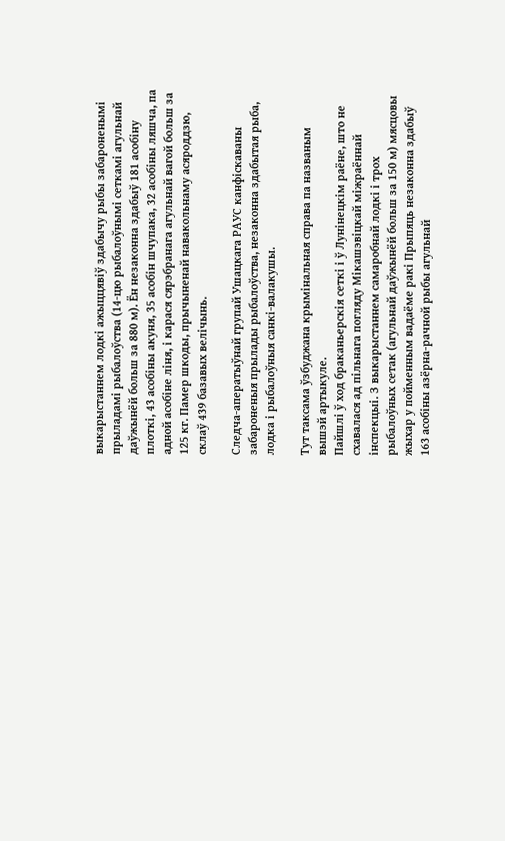выкарыстаннем лодкі ажыццявіў здабычу рыбы забароненымі прыладамі рыбалоўства (14-цю рыбалоўнымі сеткамі агульнай даўжынёй больш за 880 м). Ён незаконна здабыў 181 асобіну плоткі, 43 асобіны акуня, 35 асобін шчупака, 32 асобіны ляшча, па адной асобіне ліня, і карася сярэбранага агульнай вагой больш за 125 кг. Памер шкоды, прычыненай навакольнаму асяроддзю, склаў 439 базавых велічынь.

Следча-аператыўнай групай Ушацкага РАУС канфіскаваны забароненыя прылады рыбалоўства, незаконна здабытая рыба, лодка і рыбалоўныя санкі-валакушы.

Тут таксама ўзбуджана крымінальная справа па названым вышэй артыкуле.
Пайшлі ў ход браканьерскія сеткі і ў Лунінецкім раёне, што не схавалася ад пільнага погляду Мікашэвіцкай міжраённай інспекцыі. З выкарыстаннем самаробнай лодкі і трох рыбалоўных сетак (агульнай даўжынёй больш за 150 м) мясцовы жыхар у пойменным вадаёме ракі Прыпяць незаконна здабыў 163 асобіны азёрна-рачной рыбы агульнай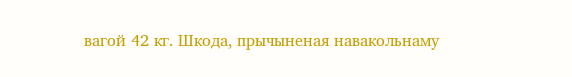вагой 42 кг. Шкода, прычыненая навакольнаму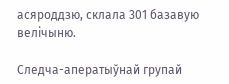асяроддзю, склала 301 базавую велічыню.

Следча-аператыўнай групай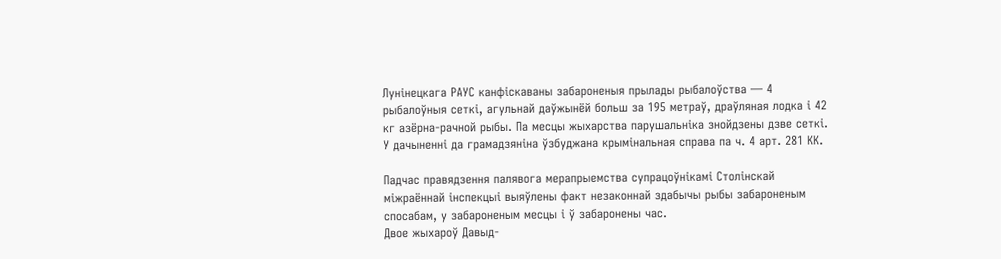Лунінецкага РАУС канфіскаваны забароненыя прылады рыбалоўства — 4 рыбалоўныя сеткі, агульнай даўжынёй больш за 195 метраў, драўляная лодка і 42 кг азёрна-рачной рыбы. Па месцы жыхарства парушальніка знойдзены дзве сеткі.
У дачыненні да грамадзяніна ўзбуджана крымінальная справа па ч. 4 арт. 281 КК.

Падчас правядзення палявога мерапрыемства супрацоўнікамі Столінскай міжраённай інспекцыі выяўлены факт незаконнай здабычы рыбы забароненым спосабам, у забароненым месцы і ў забаронены час.
Двое жыхароў Давыд-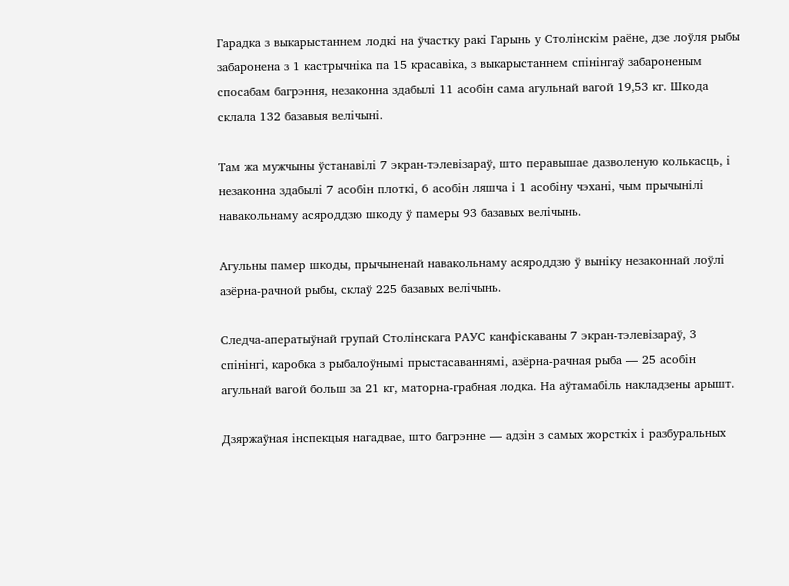Гарадка з выкарыстаннем лодкі на ўчастку ракі Гарынь у Столінскім раёне, дзе лоўля рыбы забаронена з 1 кастрычніка па 15 красавіка, з выкарыстаннем спінінгаў забароненым спосабам багрэння, незаконна здабылі 11 асобін сама агульнай вагой 19,53 кг. Шкода склала 132 базавыя велічыні.

Там жа мужчыны ўстанавілі 7 экран-тэлевізараў, што перавышае дазволеную колькасць, і незаконна здабылі 7 асобін плоткі, 6 асобін ляшча і 1 асобіну чэхані, чым прычынілі навакольнаму асяроддзю шкоду ў памеры 93 базавых велічынь.

Агульны памер шкоды, прычыненай навакольнаму асяроддзю ў выніку незаконнай лоўлі азёрна-рачной рыбы, склаў 225 базавых велічынь.

Следча-аператыўнай групай Столінскага РАУС канфіскаваны 7 экран-тэлевізараў, 3 спінінгі, каробка з рыбалоўнымі прыстасаваннямі, азёрна-рачная рыба — 25 асобін агульнай вагой больш за 21 кг, маторна-грабная лодка. На аўтамабіль накладзены арышт.

Дзяржаўная інспекцыя нагадвае, што багрэнне — адзін з самых жорсткіх і разбуральных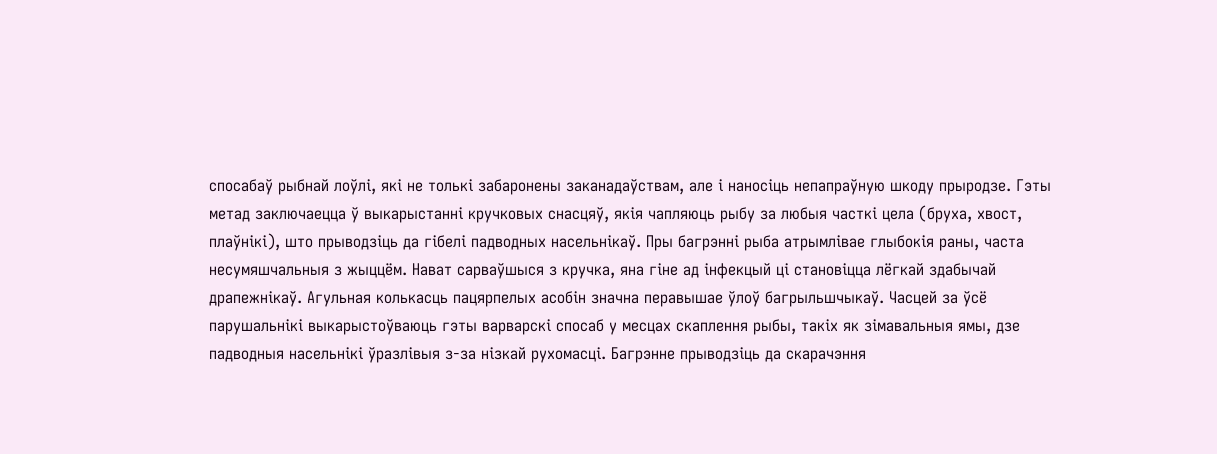спосабаў рыбнай лоўлі, які не толькі забаронены заканадаўствам, але і наносіць непапраўную шкоду прыродзе. Гэты метад заключаецца ў выкарыстанні кручковых снасцяў, якія чапляюць рыбу за любыя часткі цела (бруха, хвост, плаўнікі), што прыводзіць да гібелі падводных насельнікаў. Пры багрэнні рыба атрымлівае глыбокія раны, часта несумяшчальныя з жыццём. Нават сарваўшыся з кручка, яна гіне ад інфекцый ці становіцца лёгкай здабычай драпежнікаў. Агульная колькасць пацярпелых асобін значна перавышае ўлоў багрыльшчыкаў. Часцей за ўсё парушальнікі выкарыстоўваюць гэты варварскі спосаб у месцах скаплення рыбы, такіх як зімавальныя ямы, дзе падводныя насельнікі ўразлівыя з-за нізкай рухомасці. Багрэнне прыводзіць да скарачэння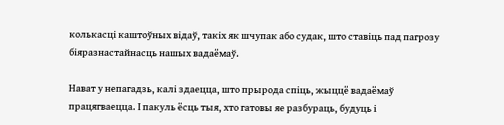колькасці каштоўных відаў, такіх як шчупак або судак, што ставіць пад пагрозу біяразнастайнасць нашых вадаёмаў.

Нават у непагадзь, калі здаецца, што прырода спіць, жыццё вадаёмаў працягваецца. І пакуль ёсць тыя, хто гатовы яе разбураць, будуць і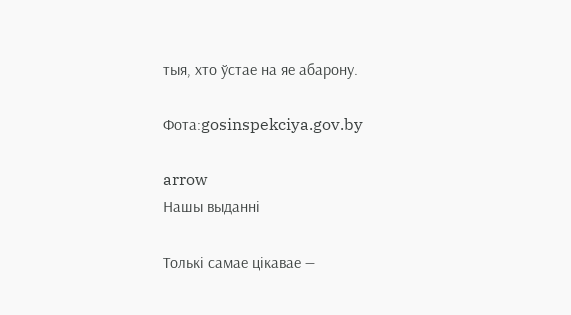тыя, хто ўстае на яе абарону.

Фота:gosinspekciya.gov.by

arrow
Нашы выданні

Толькі самае цікавае —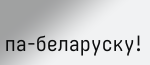па-беларуску!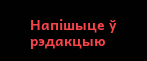Напішыце ў рэдакцыю